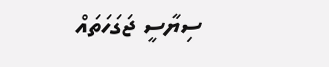ސިޔާސީ ޖަގަހަތައް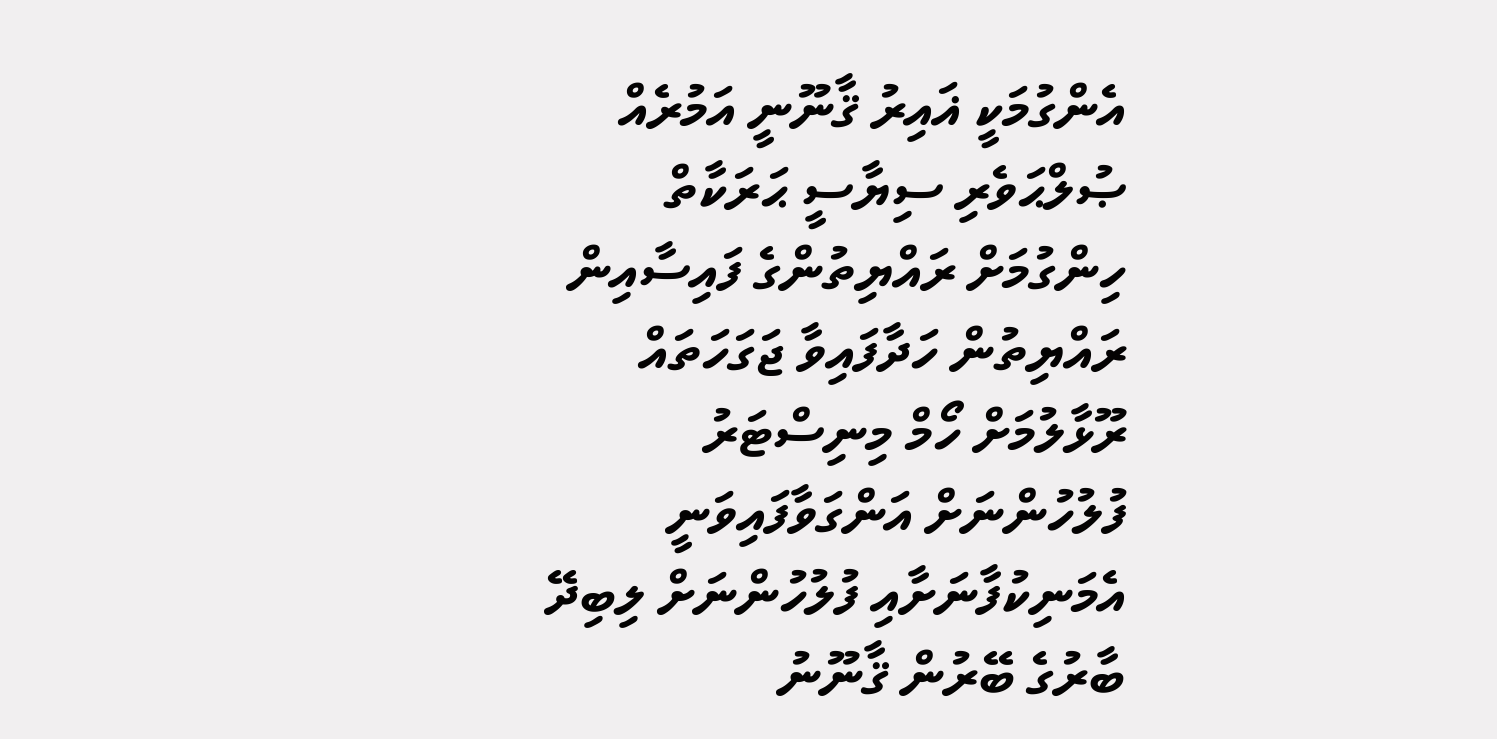އެންގުމަކީ ޣައިރު ޤާނޫނީ އަމުރެއް
ޞުލްޙަވެރި ސިޔާސީ ޙަރަކާތް ހިންގުމަށް ރައްޔިތުންގެ ފައިސާއިން ރައްޔިތުން ހަދާފައިވާ ޖަގަހަތައް ރޫޅާލުމަށް ހޯމް މިނިސްޓަރު ފުލުހުންނަށް އަންގަވާފައިވަނީ އެމަނިކުފާނަށާއި ފުލުހުންނަށް ލިބިދޭ ބާރުގެ ބޭރުން ޤާނޫނު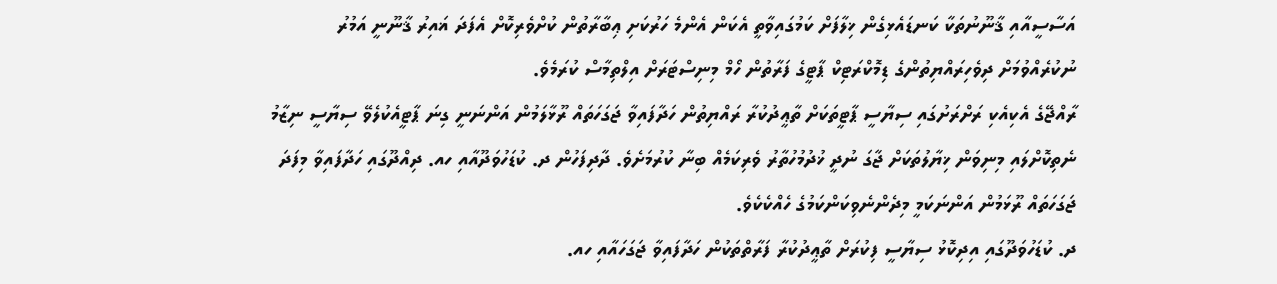އަސާސީއާއި ޤާނޫނުތަކާ ކަނޑައެޅިގެން ޚިލާފަށް ކަމުގައިވާތީ އެކަން އެންމެ ހަރުކަށި ޢިބާރާތުން ކުށްވެރިކޮށް އެފަދަ ޣައިރު ޤާނޫނީ އަމުރު ނުކުރެއްވުމަށް ދިވެހިރައްޔިތުންގެ ޑިމޮކްރަޓިކް ޕާޓީގެ ފަރާތުން ހޯމް މިނިސްޓަރަށް އިލްތިމާސް ކުރަމެވެ.
ރާއްޖޭގެ އެކިއެކި ރަށްރަށުގައި ސިޔާސީ ޕާޓީތަކަށް ތާޢީދުކުރާ ރައްޔިތުން ހަދާފައިވާ ޖަގަހަތައް ރޫޅާލަމުން އަންނަނީ ގިނަ ޕާޓީއެކުލެވޭ ސިޔާސީ ނިޒާމު ނެތިކޮށްލައި މިނިވަން ޚިޔާލުތަކަށް ޖާގަ ނުދީ ޚުދުމުހުތާރު ވެރިކަމެއް ބިނާ ކުރުމަށެވެ. ދާދިފަހުން ދ. ކުޑަހުވަދޫއާއި ހއ. ދިއްދޫގައި ހަދާފައިވާ މިފަދަ ޖަގަހަތައް ރޫޅަމުން އަންނަކަމީ މިދެންނެވިކަންކަމުގެ ހެއްކެކެވެ.
ދ. ކުޑަހުވަދޫގައި އިދިކޮޅު ސިޔާސީ ފިކުރަށް ތާޢީދުކުރާ ފަރާތްތަކުން ހަދާފައިވާ ޖަގަހައާއި ހއ.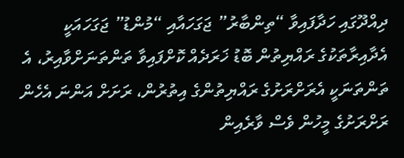ދިއްދޫގައި ހަދާފައިވާ “ތިންބާރު” ޖަގަހައާއި “މުންޑު” ޖަގަހައަކީ އެދާއިރާތަކުގެ ރައްޔިތުން ބޮޑު ޚަރަދެއް ކޮށްފައިވާ ތަންތަނަށްވާއިރު، އެ ތަންތަނަކީ އެރަށްރަށުގެ ރައްޔިތުންގެ އިތުރުން، ރަށަށް އަންނަ އެހެން ރަށްރަށުގެ މީހުން ވެސް ވާރެއިން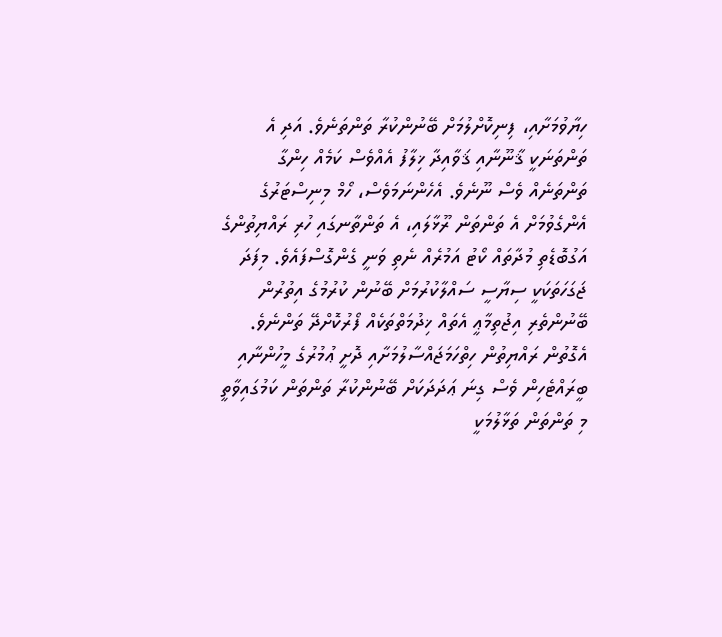ހިޔާވުމަށާއި، ފިނިކޮށްލުމަށް ބޭނުންކުރާ ތަންތަނެވެ. އަދި އެ ތަންތަނަކީ ޤާނޫނާއި ޤަވާއިދާ ޚިލާފު އެއްވެސް ކަމެއް ހިންގާ ތަންތަނެއް ވެސް ނޫނެވެ. އެހެންނަމަވެސް، ހޯމް މިނިސްޓަރުގެ އެންގެވުމަށް އެ ތަންތަން ރޫޅާލައި، އެ ތަންތާނގައި ހުރި ރައްޔިތުންގެ އަގުބޮޑެތި މުދާތައް ކޯޓު އަމުރެއް ނެތި ވަނީ ގެންގޮސްފައެވެ. މިފަދަ ޖަގަހަތަކަކީ ސިޔާސީ ސައްލާކުރުމަށް ބޭނުން ކުރުމުގެ އިތުރުން ބޭނުންތެރި އިޖުތިމާޢީ އެތައް ޚިދުމަތްތަކެއް ފޯރުކޮށްދޭ ތަންނެވެ. އެގޮތުން ރައްޔިތުން ހިތްހަމަޖައްސާލުމަށާއި ދޮށީ ޢުމުރުގެ މީހުންނާއި ބީރައްޓެހިން ވެސް ގިނަ ޢަދަދަކަށް ބޭނުންކުރާ ތަންތަން ކަމުގައިވާތީ މި ތަންތަން ތަޅާލުމަކީ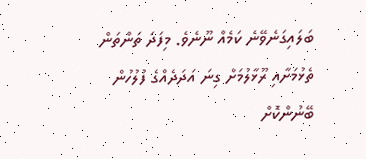ބަލައިގަނެވޭނެ ކަމެއް ނޫނެވެ. މިފަދަ ތަންތަން ތެޅުމަށާއި ރޫޅާލުމަށް ގިނަ އަދަދެއްގެ ފުލުހުން ބޭނުންކޮށް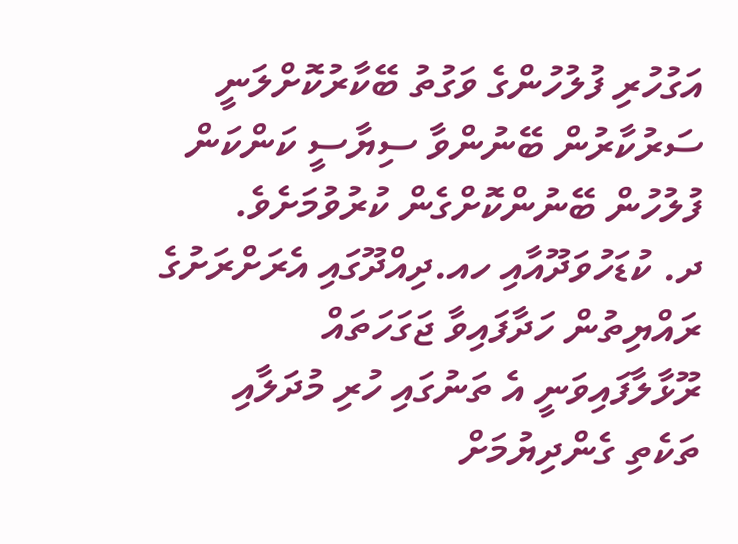އަގުހުރި ފުލުހުންގެ ވަގުތު ބޭކާރުކޮށްލަނީ ސަރުކާރުން ބޭނުންވާ ސިޔާސީ ކަންކަން ފުލުހުން ބޭނުންކޮށްގެން ކުރުވުމަށެވެ.
ދ. ކުޑަހުވަދޫއާއި ހއ.ދިއްދޫގައި އެރަށްރަށުގެ ރައްޔިތުން ހަދާފައިވާ ޖަގަހަތައް ރޫޅާލާފައިވަނީ އެ ތަނުގައި ހުރި މުދަލާއި ތަކެތި ގެންދިޔުމަށް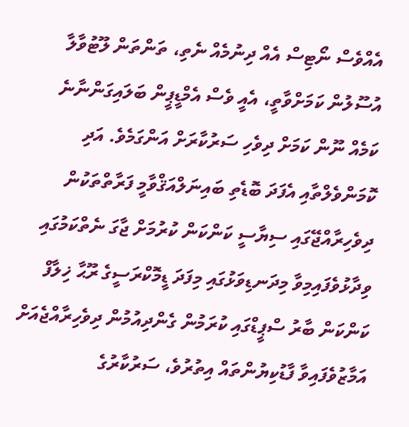އެއްވެސް ނޯޓިސް އެއް ދިނުމެއް ނެތި، ތަންތަން ލޫޓުވާލާ އުސޫލުން ކަމަށްވާތީ، އެއީ ވެސް އެމްޑީޕީން ބަލައިގަންނާނެ ކަމެއް ނޫން ކަމަށް ދިވެހި ސަރުކާރަށް އަންގަމެވެ. އަދި ކޮމަންވެލްތާއި އެފަދަ ބޮޑެތި ބައިނަލްއަޤްވާމީ ފަރާތްތަކުން ދިވެހިރާއްޖޭގައި ސިޔާސީ ކަންކަން ކުރުމަށް ޖާގަ ނެތްކަމުގައި ވިދާޅުވެފައިމިވާ މިދަނޑިވަޅުގައި މިފަދަ ޑީމޮކްރަސީގެ ރޫޙާ ޚިލާފް ކަންކަން ބާރު ސްޕީޑްގައި ކުރަމުން ގެންދިއުމުން ދިވެހިރާއްޖެއަށް އަމާޒުވެފައިވާ ފާޑުކިޔުންތައް އިތުރުވެ، ސަރުކާރުގެ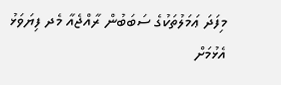މިފަދަ ޢަމަލުތަކުގެ ސަބަބުން ރާއްޖެއާ މެދ ފިޔަވަޅު އެޅުމަށް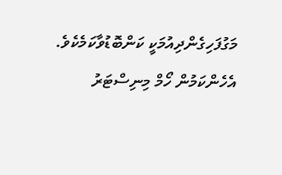މަގުފަހިގެންދިއުމަކީ ކަންބޮޑުވާކަމެކެވެ. އެހެންކަމުން ހޯމް މިނިސްޓަރު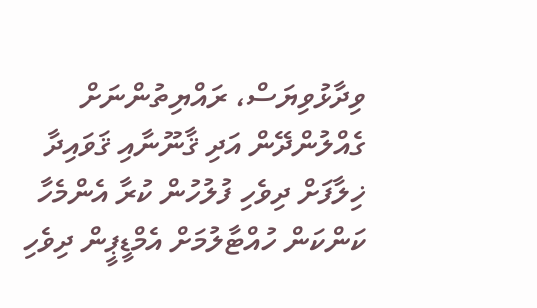ވިދާޅުވިޔަސް، ރައްޔިތުންނަށް ގެއްލުންދޭން އަދި ޤާނޫނާއި ޤަވައިދާ ޚިލާފަށް ދިވެހި ފުލުހުން ކުރާ އެންމެހާ ކަންކަން ހުއްޓާލުމަށް އެމްޑީޕީން ދިވެހި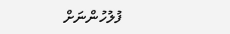ފުލުހުންނަށް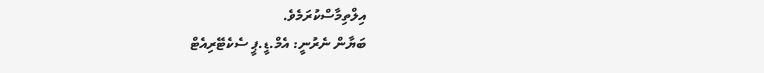އިލްތިމާސްކުރަމެވެ.
ބަޔާން ނެރުނީ: އެމް.ޑީ.ޕީ ސެކެޓޭރިއެޓް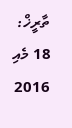ތާރީޚް: 18 މެއި 2016